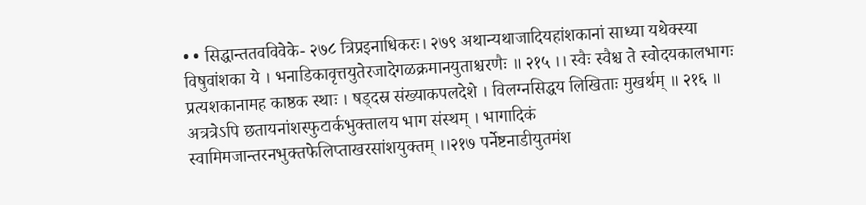• • सिद्धान्ततवविवेके- २७८ त्रिप्रइनाधिकरः। २७९ अथान्यथाजादियहांशकानां साध्या यथेक्स्या विषुवांशका ये । भनाडिकावृत्तयुतेरजादेगळक्रमानयुताश्चरणैः ॥ २१५ ।। स्वैः स्वैश्च ते स्वोदयकालभागः प्रत्यशकानामह काष्ठक स्थाः । षड्दस्र संख्याकपलदेशे । विलग्नसिद्धय लिखिताः मुखर्थम् ॥ २१६ ॥ अत्रत्रेऽपि छतायनांशस्फुटार्कभुक्तालय भाग संस्थम् । भागादिकं स्वामिमजान्तरनभुक्तफेलिप्ताखरसांशयुक्तम् ।।२१७ पर्नेष्टनाडीयुतमंश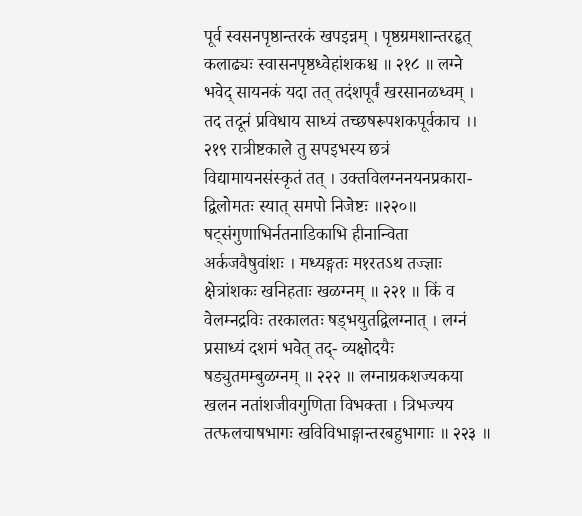पूर्व स्वसनपृष्ठान्तरकं खपइन्नम् । पृष्ठग्रमशान्तरहृत् कलाढ्यः स्वासनपृष्ठध्वेहांशकश्च ॥ २१८ ॥ लग्ने भवेद् सायनकं यदा तत् तदंशपूर्वं खरसानळध्वम् । तद तदूनं प्रविधाय साध्यं तच्छषरूपशकपूर्वकाच ।। २१९ रात्रीष्टकाले तु सपइभस्य छत्रं विद्यामायनसंस्कृतं तत् । उक्तविलग्ननयनप्रकारा- द्विलोमतः स्यात् समपो निजेष्टः ॥२२०॥ षट्संगुणाभिर्नतनाडिकाभि हीनान्विता अर्कजवैषुवांशः । मध्यङ्गतः म१रतऽथ तज्ज्ञाः क्षेत्रांशकः खनिहताः खळग्नम् ॥ २२१ ॥ किं व वेलम्नद्रविः तरकालतः षड्भयुतद्विलग्नात् । लग्नं प्रसाध्यं दशमं भवेत् तद्- व्यक्षोदयैः षड्युतमम्बुळग्नम् ॥ २२२ ॥ लग्नाग्रकशज्यकया खलन नतांशजीवगुणिता विभक्ता । त्रिभज्यय तत्फलचाषभागः खविविभाङ्गान्तरबहुभागाः ॥ २२३ ॥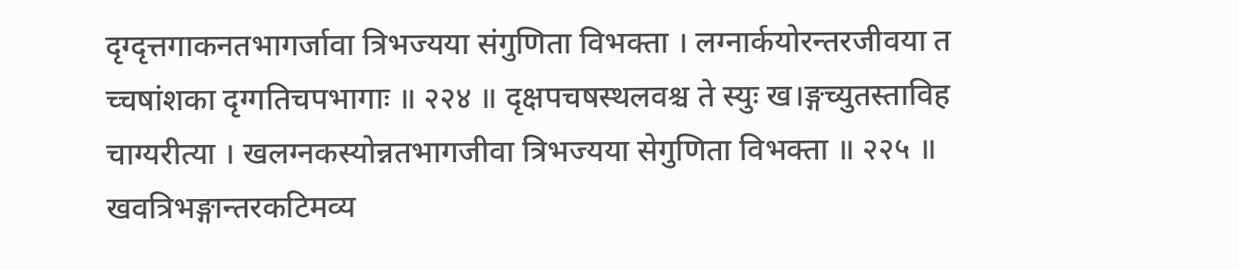दृग्दृत्तगाकनतभागर्जावा त्रिभज्यया संगुणिता विभक्ता । लग्नार्कयोरन्तरजीवया त च्चषांशका दृग्गतिचपभागाः ॥ २२४ ॥ दृक्षपचषस्थलवश्च ते स्युः ख।ङ्गच्युतस्ताविह चाग्यरीत्या । खलग्नकस्योन्नतभागजीवा त्रिभज्यया सेगुणिता विभक्ता ॥ २२५ ॥ खवत्रिभङ्गान्तरकटिमव्य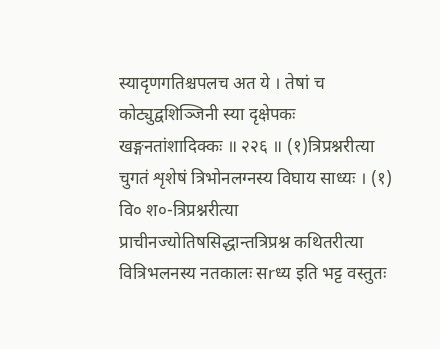स्यादृणगतिश्चपलच अत ये । तेषां च कोट्युद्वशिञ्जिनी स्या दृक्षेपकः खङ्गनतांशादिक्कः ॥ २२६ ॥ (१)त्रिप्रश्नरीत्या चुगतं शृशेषं त्रिभोनलग्नस्य विघाय साध्यः । (१) वि० श०-त्रिप्रश्नरीत्या प्राचीनज्योतिषसिद्धान्तत्रिप्रश्न कथितरीत्या वित्रिभलनस्य नतकालः सrध्य इति भट्ट वस्तुतः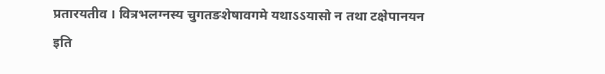प्रतारयतीव । वित्रभलग्नस्य चुगतङशेषावगमे यथाऽऽयासो न तथा टक्षेपानयन इति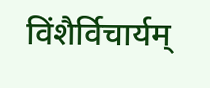विंशैर्विचार्यम्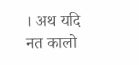। अथ यदि नत कालो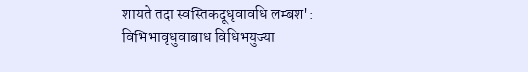शायते तदा स्वस्तिकदूधृवावधि लम्बश': विभिभावृधुवाबाध विधिभयुज्या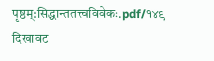पृष्ठम्:सिद्धान्ततत्त्वविवेकः.pdf/१४९
दिखावट